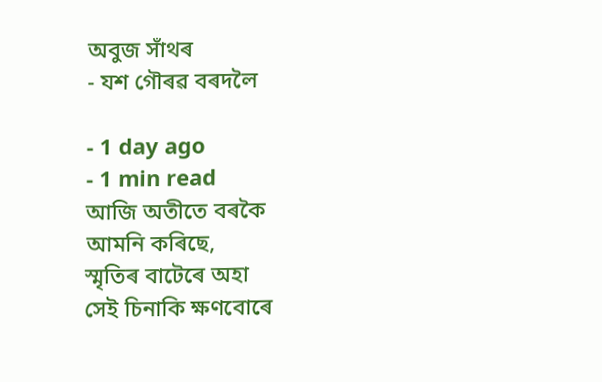অবুজ সাঁথৰ
- যশ গৌৰৱ বৰদলৈ

- 1 day ago
- 1 min read
আজি অতীতে বৰকৈ
আমনি কৰিছে,
স্মৃতিৰ বাটেৰে অহা
সেই চিনাকি ক্ষণবোৰে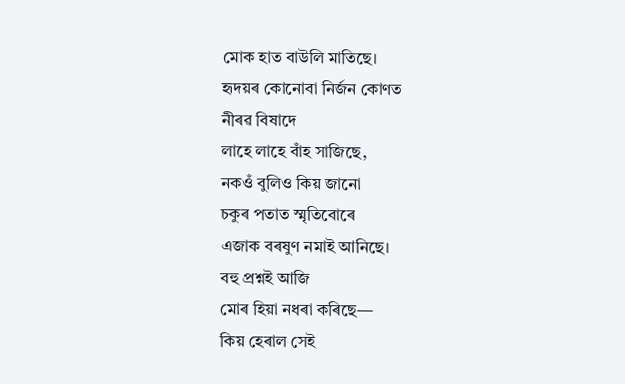মোক হাত বাউলি মাতিছে।
হৃদয়ৰ কোনোবা নিৰ্জন কোণত
নীৰৱ বিষাদে
লাহে লাহে বাঁহ সাজিছে,
নকওঁ বুলিও কিয় জানো
চকুৰ পতাত স্মৃতিবোৰে
এজাক বৰষুণ নমাই আনিছে।
বহু প্ৰশ্নই আজি
মোৰ হিয়া নধৰা কৰিছে—
কিয় হেৰাল সেই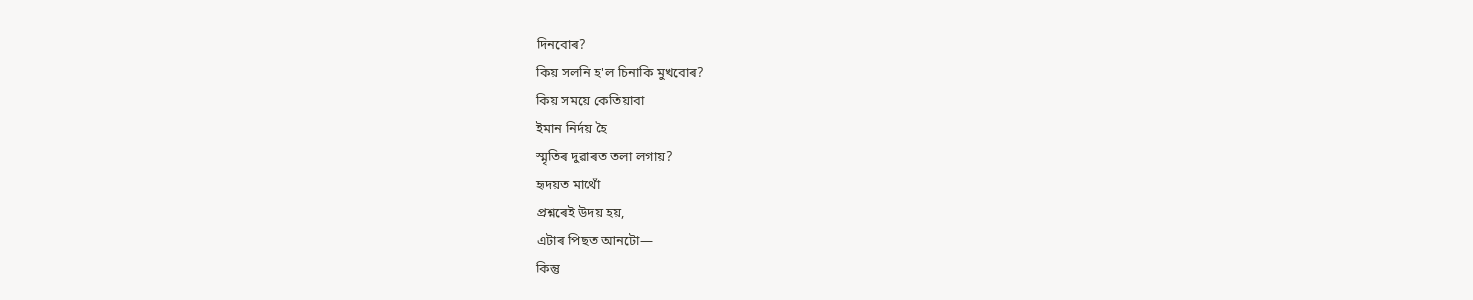দিনবোৰ?
কিয় সলনি হ'ল চিনাকি মুখবোৰ?
কিয় সময়ে কেতিয়াবা
ইমান নিৰ্দয় হৈ
স্মৃতিৰ দুৱাৰত তলা লগায়?
হৃদয়ত মাথোঁ
প্ৰশ্নৰেই উদয় হয়,
এটাৰ পিছত আনটো—
কিন্তু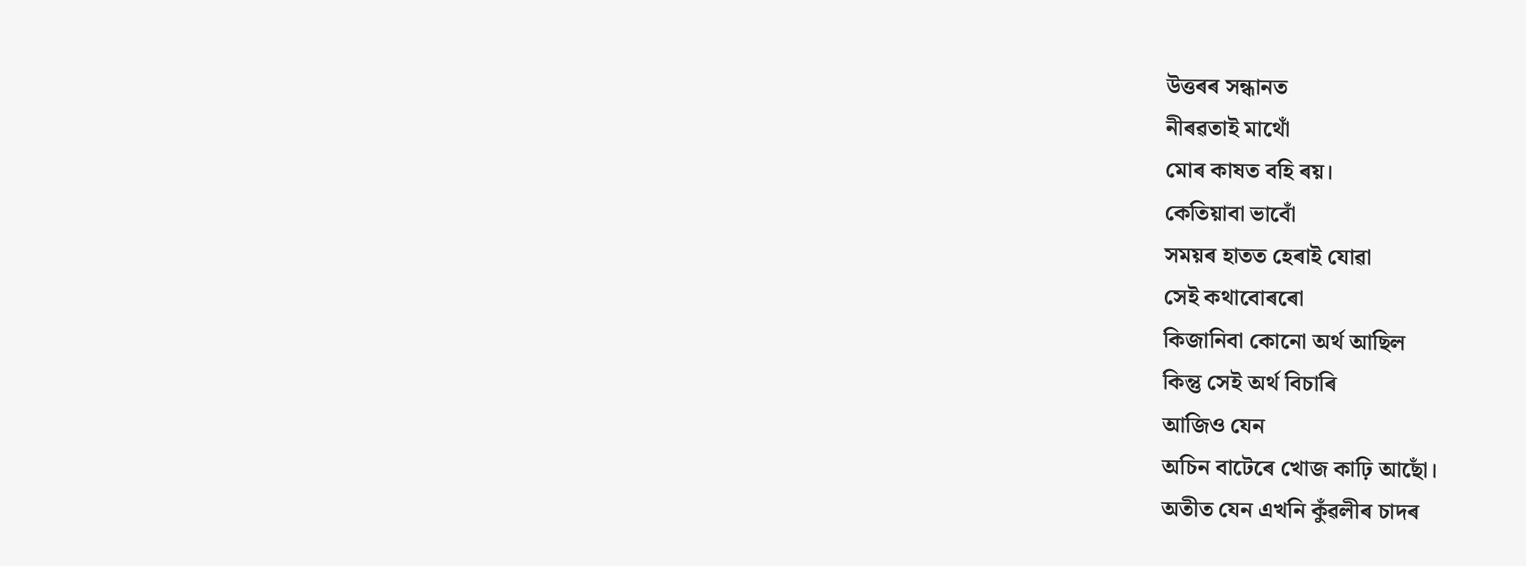উত্তৰৰ সন্ধানত
নীৰৱতাই মাথোঁ
মোৰ কাষত বহি ৰয়।
কেতিয়াবা ভাবোঁ
সময়ৰ হাতত হেৰাই যোৱা
সেই কথাবোৰৰো
কিজানিবা কোনো অৰ্থ আছিল
কিন্তু সেই অৰ্থ বিচাৰি
আজিও যেন
অচিন বাটেৰে খোজ কাঢ়ি আছোঁ।
অতীত যেন এখনি কুঁৱলীৰ চাদৰ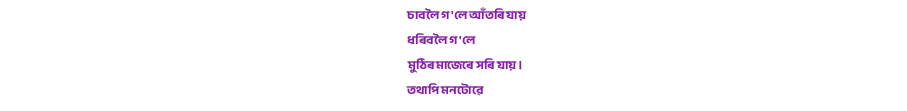চাবলৈ গ'লে আঁতৰি যায়
ধৰিবলৈ গ'লে
মুঠিৰ মাজেৰে সৰি যায়।
তথাপি মনটোৱে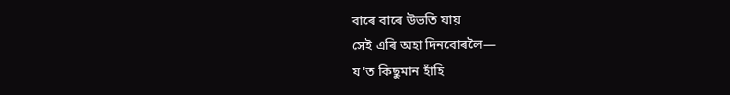বাৰে বাৰে উভতি যায়
সেই এৰি অহা দিনবোৰলৈ—
য'ত কিছুমান হাঁহি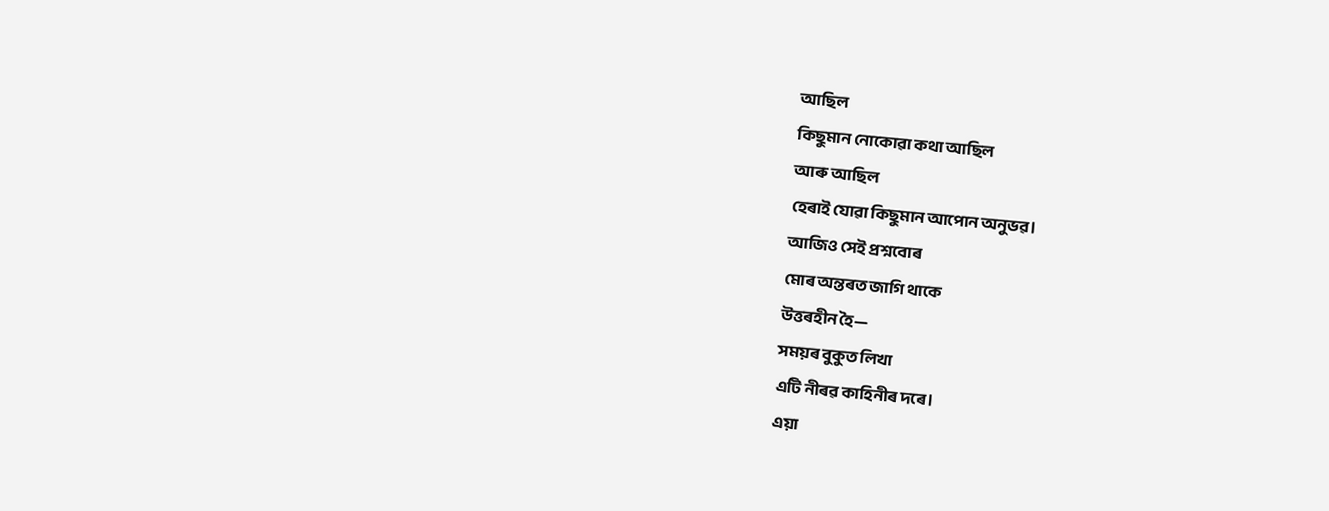আছিল
কিছুমান নোকোৱা কথা আছিল
আৰু আছিল
হেৰাই যোৱা কিছুমান আপোন অনুভৱ।
আজিও সেই প্ৰশ্নবোৰ
মোৰ অন্তৰত জাগি থাকে
উত্তৰহীন হৈ—
সময়ৰ বুকুত লিখা
এটি নীৰৱ কাহিনীৰ দৰে।
এয়া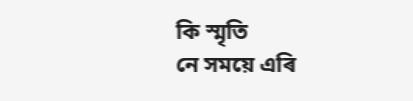কি স্মৃতি
নে সময়ে এৰি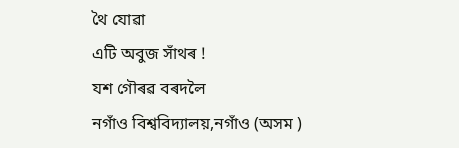থৈ যোৱা
এটি অবুজ সাঁথৰ !
যশ গৌৰৱ বৰদলৈ
নগাঁও বিশ্ববিদ্যালয়,নগাঁও (অসম )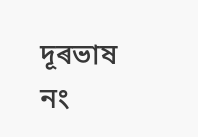দূৰভাষ নং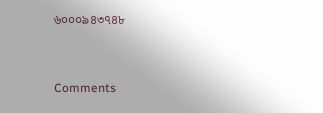৬০০০৯৪৩৭৪৮


Comments